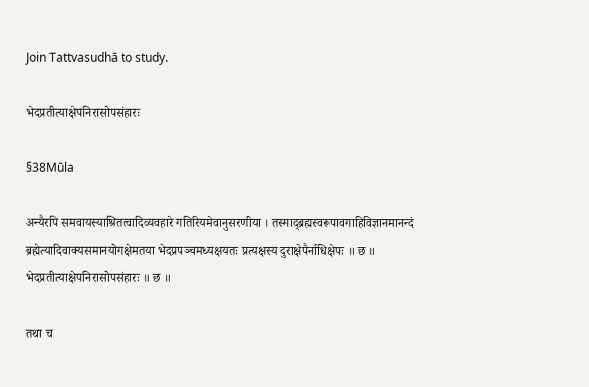Join Tattvasudhā to study.

भेदप्रतीत्याक्षेपनिरासोपसंहारः

§38Mūla

अन्यैरपि समवायस्याश्रितत्वादिव्यवहारे गतिरियमेवानुसरणीया । तस्माद्ब्रह्मस्वरूपावगाहिविज्ञानमानन्दं ब्रह्मेत्यादिवाक्यसमानयोगक्षेमतया भेदप्रपञ्चमध्यक्षयतः प्रत्यक्षस्य दुराक्षेपैर्नाधिक्षेपः ॥ छ ॥ भेदप्रतीत्याक्षेपनिरासोपसंहारः ॥ छ ॥

तथा च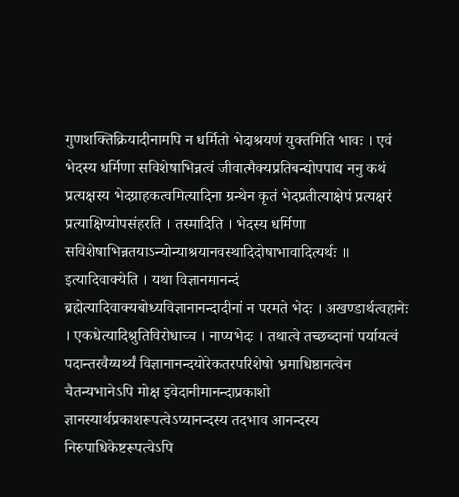गुणशक्तिक्रियादीनामपि न धर्मितो भेदाश्रयणं युक्तमिति भावः । एवं भेदस्य धर्मिणा सविशेषाभिन्नत्वं जीवात्मैक्यप्रतिबन्द्योपपाद्य ननु कथं प्रत्यक्षस्य भेदग्राहकत्वमित्यादिना ग्रन्थेन कृतं भेदप्रतीत्याक्षेपं प्रत्यक्षरं प्रत्याक्षिप्योपसंहरति । तस्मादिति । भेदस्य धर्मिणा सविशेषाभिन्नतयाऽन्योन्याश्रयानवस्थादिदोषाभावादित्यर्थः ॥ इत्यादिवाक्येति । यथा विज्ञानमानन्दं ब्रह्मेत्यादिवाक्यबोध्यविज्ञानानन्दादीनां न परमते भेदः । अखण्डार्थत्वहानेः । एकधेत्यादिश्रुतिविरोधाच्च । नाप्यभेदः । तथात्वे तच्छब्दानां पर्यायत्वं पदान्तरवैय्यर्थ्यं विज्ञानानन्दयोरेकतरपरिशेषो भ्रमाधिष्ठानत्वेन चैतन्यभानेऽपि मोक्ष इवेदानीमानन्दाप्रकाशो ज्ञानस्यार्थप्रकाशरूपत्वेऽप्यानन्दस्य तदभाव आनन्दस्य निरुपाधिकेष्टरूपत्वेऽपि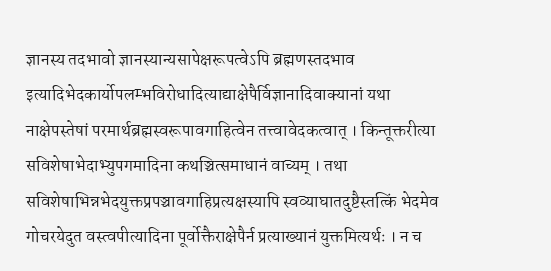ज्ञानस्य तदभावो ज्ञानस्यान्यसापेक्षरूपत्वेऽपि ब्रह्मणस्तदभाव इत्यादिभेदकार्योपलम्भविरोधादित्याद्याक्षेपैर्विज्ञानादिवाक्यानां यथा नाक्षेपस्तेषां परमार्थब्रह्मस्वरूपावगाहित्वेन तत्त्वावेदकत्वात् । किन्तूक्तरीत्या सविशेषाभेदाभ्युपगमादिना कथञ्चित्समाधानं वाच्यम् । तथा सविशेषाभिन्नभेदयुक्तप्रपञ्चावगाहिप्रत्यक्षस्यापि स्वव्याघातदुष्टैस्तत्किं भेदमेव गोचरयेदुत वस्त्वपीत्यादिना पूर्वोक्तैराक्षेपैर्न प्रत्याख्यानं युक्तमित्यर्थः । न च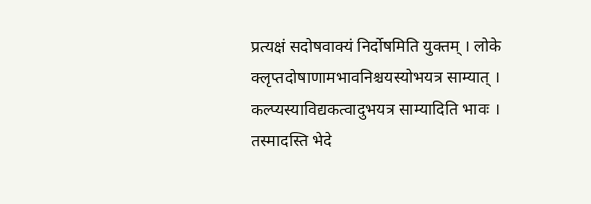प्रत्यक्षं सदोषवाक्यं निर्दोषमिति युक्तम् । लोके क्लृप्तदोषाणामभावनिश्चयस्योभयत्र साम्यात् । कल्प्यस्याविद्यकत्वादुभयत्र साम्यादिति भावः । तस्मादस्ति भेदे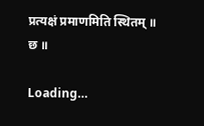प्रत्यक्षं प्रमाणमिति स्थितम् ॥ छ ॥

Loading…